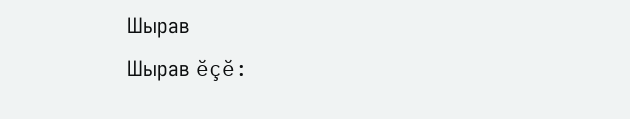Шырав
Шырав ĕçĕ: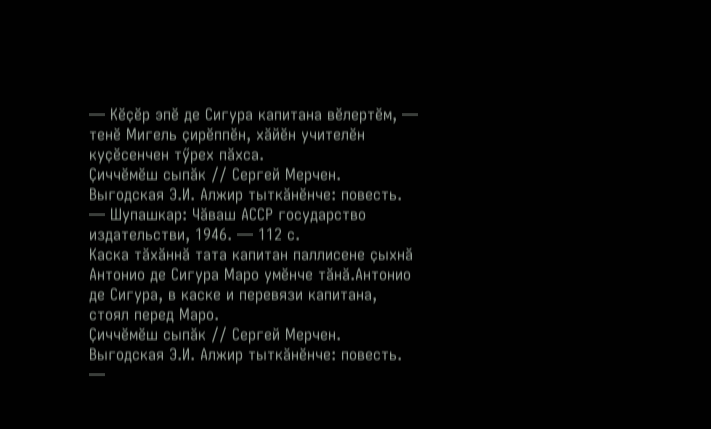— Кӗҫӗр эпӗ де Сигура капитана вӗлертӗм, — тенӗ Мигель ҫирӗппӗн, хӑйӗн учителӗн куҫӗсенчен тӳрех пӑхса.
Ҫиччӗмӗш сыпӑк // Сергей Мерчен. Выгодская Э.И. Алжир тыткӑнӗнче: повесть. — Шупашкар: Чӑваш АССР государство издательстви, 1946. — 112 с.
Каска тӑхӑннӑ тата капитан паллисене ҫыхнӑ Антонио де Сигура Маро умӗнче тӑнӑ.Антонио де Сигура, в каске и перевязи капитана, стоял перед Маро.
Ҫиччӗмӗш сыпӑк // Сергей Мерчен. Выгодская Э.И. Алжир тыткӑнӗнче: повесть. —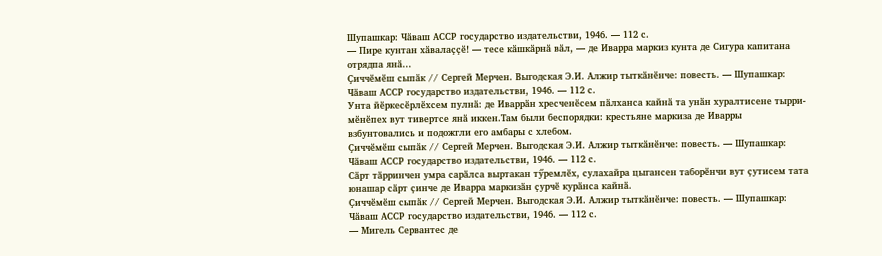Шупашкар: Чӑваш АССР государство издательстви, 1946. — 112 с.
— Пире кунтан хӑвалаҫҫӗ! — тесе кӑшкӑрнӑ вӑл, — де Иварра маркиз кунта де Сигура капитана отрядпа янӑ…
Ҫиччӗмӗш сыпӑк // Сергей Мерчен. Выгодская Э.И. Алжир тыткӑнӗнче: повесть. — Шупашкар: Чӑваш АССР государство издательстви, 1946. — 112 с.
Унта йӗркесӗрлӗхсем пулнӑ: де Иваррӑн хресченӗсем пӑлханса кайнӑ та унӑн хуралтисене тырри-мӗнӗпех вут тивертсе янӑ иккен.Там были беспорядки: крестьяне маркиза де Иварры взбунтовались и подожгли его амбары с хлебом.
Ҫиччӗмӗш сыпӑк // Сергей Мерчен. Выгодская Э.И. Алжир тыткӑнӗнче: повесть. — Шупашкар: Чӑваш АССР государство издательстви, 1946. — 112 с.
Сӑрт тӑрринчен умра сарӑлса выртакан тӳремлӗх, сулахайра цыгансен таборӗнчи вут ҫутисем тата юнашар сӑрт ҫинче де Иварра маркизӑн ҫурчӗ курӑнса кайнӑ.
Ҫиччӗмӗш сыпӑк // Сергей Мерчен. Выгодская Э.И. Алжир тыткӑнӗнче: повесть. — Шупашкар: Чӑваш АССР государство издательстви, 1946. — 112 с.
— Мигель Сервантес де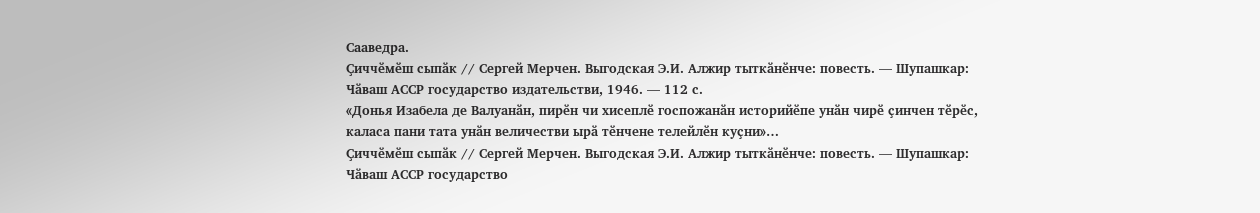Сааведра.
Ҫиччӗмӗш сыпӑк // Сергей Мерчен. Выгодская Э.И. Алжир тыткӑнӗнче: повесть. — Шупашкар: Чӑваш АССР государство издательстви, 1946. — 112 с.
«Донья Изабела де Валуанӑн, пирӗн чи хисеплӗ госпожанӑн историйӗпе унӑн чирӗ ҫинчен тӗрӗс, каласа пани тата унӑн величестви ырӑ тӗнчене телейлӗн куҫни»…
Ҫиччӗмӗш сыпӑк // Сергей Мерчен. Выгодская Э.И. Алжир тыткӑнӗнче: повесть. — Шупашкар: Чӑваш АССР государство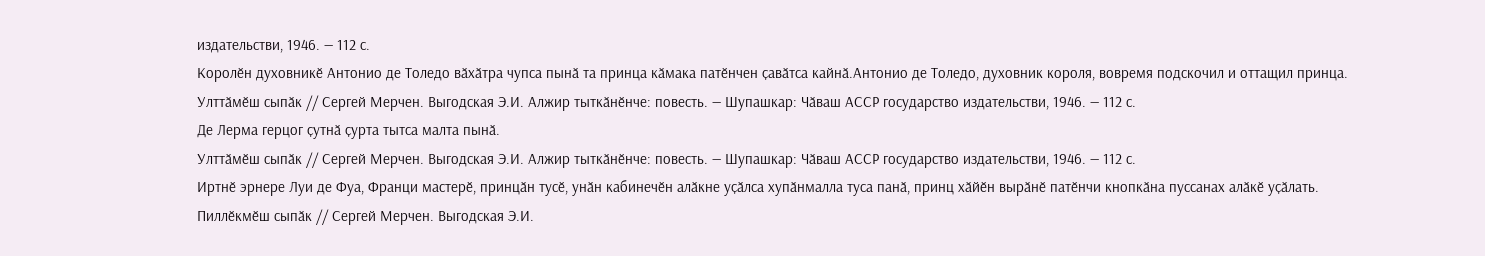издательстви, 1946. — 112 с.
Королӗн духовникӗ Антонио де Толедо вӑхӑтра чупса пынӑ та принца кӑмака патӗнчен ҫавӑтса кайнӑ.Антонио де Толедо, духовник короля, вовремя подскочил и оттащил принца.
Улттӑмӗш сыпӑк // Сергей Мерчен. Выгодская Э.И. Алжир тыткӑнӗнче: повесть. — Шупашкар: Чӑваш АССР государство издательстви, 1946. — 112 с.
Де Лерма герцог ҫутнӑ ҫурта тытса малта пынӑ.
Улттӑмӗш сыпӑк // Сергей Мерчен. Выгодская Э.И. Алжир тыткӑнӗнче: повесть. — Шупашкар: Чӑваш АССР государство издательстви, 1946. — 112 с.
Иртнӗ эрнере Луи де Фуа, Франци мастерӗ, принцӑн тусӗ, унӑн кабинечӗн алӑкне уҫӑлса хупӑнмалла туса панӑ, принц хӑйӗн вырӑнӗ патӗнчи кнопкӑна пуссанах алӑкӗ уҫӑлать.
Пиллӗкмӗш сыпӑк // Сергей Мерчен. Выгодская Э.И.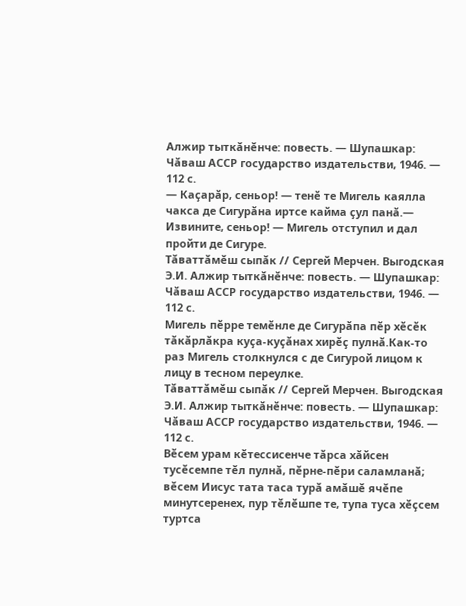Алжир тыткӑнӗнче: повесть. — Шупашкар: Чӑваш АССР государство издательстви, 1946. — 112 с.
— Каҫарӑр, сеньор! — тенӗ те Мигель каялла чакса де Сигурӑна иртсе кайма ҫул панӑ.— Извините, сеньор! — Мигель отступил и дал пройти де Сигуре.
Тӑваттӑмӗш сыпӑк // Сергей Мерчен. Выгодская Э.И. Алжир тыткӑнӗнче: повесть. — Шупашкар: Чӑваш АССР государство издательстви, 1946. — 112 с.
Мигель пӗрре темӗнле де Сигурӑпа пӗр хӗсӗк тӑкӑрлӑкра куҫа-куҫӑнах хирӗҫ пулнӑ.Как-то раз Мигель столкнулся с де Сигурой лицом к лицу в тесном переулке.
Тӑваттӑмӗш сыпӑк // Сергей Мерчен. Выгодская Э.И. Алжир тыткӑнӗнче: повесть. — Шупашкар: Чӑваш АССР государство издательстви, 1946. — 112 с.
Вӗсем урам кӗтессисенче тӑрса хӑйсен тусӗсемпе тӗл пулнӑ, пӗрне-пӗри саламланӑ; вӗсем Иисус тата таса турӑ амӑшӗ ячӗпе минутсеренех, пур тӗлӗшпе те, тупа туса хӗҫсем туртса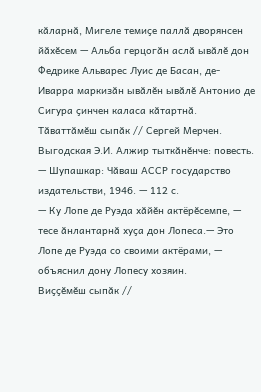кӑларнӑ, Мигеле темиҫе паллӑ дворянсен йӑхӗсем — Альба герцогӑн аслӑ ывӑлӗ дон Федрике Альварес Луис де Басан, де-Иварра маркизӑн ывӑлӗн ывӑлӗ Антонио де Сигура ҫинчен каласа кӑтартнӑ.
Тӑваттӑмӗш сыпӑк // Сергей Мерчен. Выгодская Э.И. Алжир тыткӑнӗнче: повесть. — Шупашкар: Чӑваш АССР государство издательстви, 1946. — 112 с.
— Ку Лопе де Руэда хӑйӗн актёрӗсемпе, — тесе ӑнлантарнӑ хуҫа дон Лопеса.— Это Лопе де Руэда со своими актёрами, — объяснил дону Лопесу хозяин.
Виҫҫӗмӗш сыпӑк //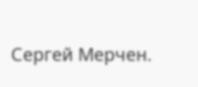Сергей Мерчен.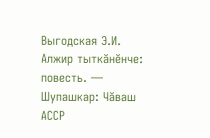Выгодская Э.И. Алжир тыткӑнӗнче: повесть. — Шупашкар: Чӑваш АССР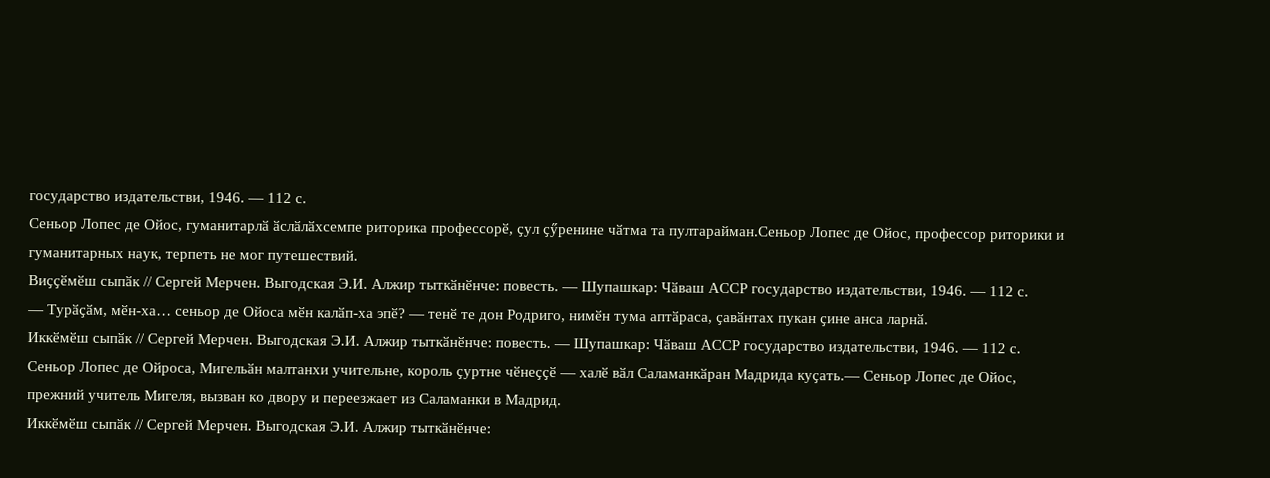государство издательстви, 1946. — 112 с.
Сеньор Лопес де Ойос, гуманитарлӑ ӑслӑлӑхсемпе риторика профессорӗ, ҫул ҫӳренине чӑтма та пултарайман.Сеньор Лопес де Ойос, профессор риторики и гуманитарных наук, терпеть не мог путешествий.
Виҫҫӗмӗш сыпӑк // Сергей Мерчен. Выгодская Э.И. Алжир тыткӑнӗнче: повесть. — Шупашкар: Чӑваш АССР государство издательстви, 1946. — 112 с.
— Турӑҫӑм, мӗн-ха… сеньор де Ойоса мӗн калӑп-ха эпӗ? — тенӗ те дон Родриго, нимӗн тума аптӑраса, ҫавӑнтах пукан ҫине анса ларнӑ.
Иккӗмӗш сыпӑк // Сергей Мерчен. Выгодская Э.И. Алжир тыткӑнӗнче: повесть. — Шупашкар: Чӑваш АССР государство издательстви, 1946. — 112 с.
Сеньор Лопес де Ойроса, Мигельӑн малтанхи учительне, король ҫуртне чӗнеҫҫӗ — халӗ вӑл Саламанкӑран Мадрида куҫать.— Сеньор Лопес де Ойос, прежний учитель Мигеля, вызван ко двору и переезжает из Саламанки в Мадрид.
Иккӗмӗш сыпӑк // Сергей Мерчен. Выгодская Э.И. Алжир тыткӑнӗнче: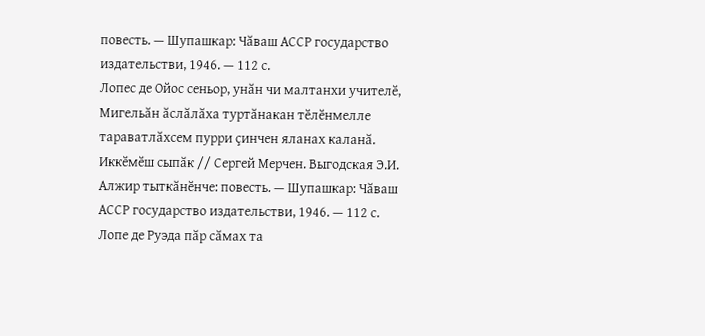повесть. — Шупашкар: Чӑваш АССР государство издательстви, 1946. — 112 с.
Лопес де Ойос сеньор, унӑн чи малтанхи учителӗ, Мигельӑн ӑслӑлӑха туртӑнакан тӗлӗнмелле тараватлӑхсем пурри ҫинчен яланах каланӑ.
Иккӗмӗш сыпӑк // Сергей Мерчен. Выгодская Э.И. Алжир тыткӑнӗнче: повесть. — Шупашкар: Чӑваш АССР государство издательстви, 1946. — 112 с.
Лопе де Руэда пӑр сӑмах та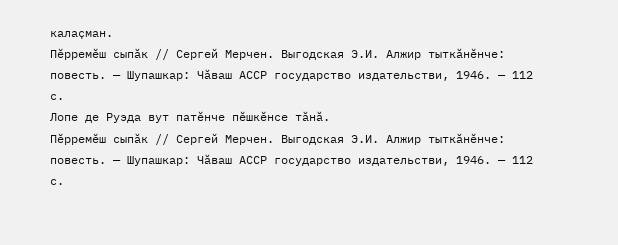калаҫман.
Пӗрремӗш сыпӑк // Сергей Мерчен. Выгодская Э.И. Алжир тыткӑнӗнче: повесть. — Шупашкар: Чӑваш АССР государство издательстви, 1946. — 112 с.
Лопе де Руэда вут патӗнче пӗшкӗнсе тӑнӑ.
Пӗрремӗш сыпӑк // Сергей Мерчен. Выгодская Э.И. Алжир тыткӑнӗнче: повесть. — Шупашкар: Чӑваш АССР государство издательстви, 1946. — 112 с.